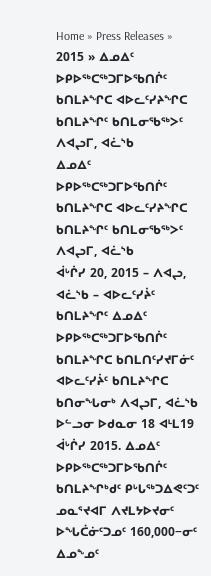Home » Press Releases » 2015 » ᐃᓄᐃᑦ ᐅᑭᐅᖅᑕᖅᑐᒥᐅᖃᑎᒌᑦ ᑲᑎᒪᔨᖏᑕ ᐊᐅᓚᑦᓯᔨᖏᑕ ᑲᑎᒪᔨᖏᑦ ᑲᑎᒪᓂᖃᖅᐳᑦ ᐱᐊᖢᒥ, ᐊᓛᔅᑲ
ᐃᓄᐃᑦ ᐅᑭᐅᖅᑕᖅᑐᒥᐅᖃᑎᒌᑦ ᑲᑎᒪᔨᖏᑕ ᐊᐅᓚᑦᓯᔨᖏᑕ ᑲᑎᒪᔨᖏᑦ ᑲᑎᒪᓂᖃᖅᐳᑦ ᐱᐊᖢᒥ, ᐊᓛᔅᑲ
ᐋᒡᒌᓯ 20, 2015 – ᐱᐊᖢ, ᐊᓛᔅᑲ – ᐊᐅᓚᑦᓯᔩᑦ ᑲᑎᒪᔨᖏᑦ ᐃᓄᐃᑦ ᐅᑭᐅᖅᑕᖅᑐᒥᐅᖃᑎᒌᑦ ᑲᑎᒪᔨᖏᑕ ᑲᑎᒪᑎᑦᓯᔪᒥᓃᑦ ᐊᐅᓚᑦᓯᔩᑦ ᑲᑎᒪᔨᖏᑕ ᑲᑎᓂᖓᓂᒃ ᐱᐊᖢᒥ, ᐊᓛᔅᑲ ᐅᓪᓗᓂ ᐅᑯᓇᓂ 18 ᐊᒻᒪ19 ᐋᒡᒌᓯ 2015. ᐃᓄᐃᑦ ᐅᑭᐅᖅᑕᖅᑐᒥᐅᖃᑎᒌᑦ ᑲᑎᒪᔨᖏᒃᑯᑦ ᑭᒡᒐᖅᑐᐃᕙᑦᑐᑦ ᓄᓇᕐᔪᐊᒥ ᐱᔪᒪᔭᐅᔪᓂᑦ ᐅᖓᑖᓃᑦᑐᓄᑦ 160,000−ᓂᑦ ᐃᓄᖕᓄᑦ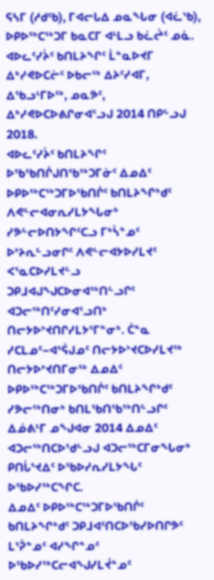ᕋᓴᒥ (ᓱᑯᑦᑲ), ᒥᐊᓕᒐᐃ ᓄᓇᖓᓂ (ᐊᓛᔅᑲ), ᐅᑭᐅᖅᑕᖅᑐᒥ ᑲᓇᑕᒥ ᐊᒻᒪᓗ ᑲᓛᖡᑦ ᓄᓈ. ᐊᐅᓚᑦᓯᔩᑦ ᑲᑎᒪᔨᖏᑦ ᒫᓐᓇᐅᔪᒥ ᐃᒃᓯᕙᐅᑕᓖᑦ ᐅᑲᓕᖅ ᐃᔨᑦᓯᐊᒥ, ᐃᖃᓗᒻᒥᐅᖅ, ᓄᓇᕗᑦ, ᐃᒃᓯᕙᐅᑕᐅᕕᒋᓂᐊᕐᓗᒍ 2014 ᑎᑭᓪᓗᒍ 2018.
ᐊᐅᓚᑦᓯᔩᑦ ᑲᑎᒪᔨᖏᑦ ᐅᖃᖃᑎᒌᒍᑎᖃᖅᑐᒥᓃᑦ ᐃᓄᐃᑦ ᐅᑭᐅᖅᑕᖅᑐᒥᐅᖃᑎᒌᑦ ᑲᑎᒪᔨᖏᒃᑯᑦ ᐱᕙᓪᓕᐊᓂᕆᓯᒪᔭᖓᓂᒃ ᓯᕗᓪᓕᐅᑎᔭᖏᑦᑕᓗ ᒥᒃᓵᓐᓄᑦ ᐅᔾᔨᕆᓪᓗᓂᒋᑦ ᐱᕙᓪᓕᐊᔭᐅᓯᒪᔪᑦ ᐸᕐᓇᑕᐅᓯᒪᔪᓪᓗ ᑐᑭᒧᐊᒍᖑᑕᐅᓂᐊᖅᑎᓪᓗᒋᑦ ᐊᑐᓕᖅᑎᑦᓯᓂᐊᕐᓗᑎᒃ ᑎᓕᔭᐅᔾᔪᑎᒋᓯᒪᔭᕐᒥᓐᓂᒃ. ᑖᓐᓇ ᓯᑕᒪᓄᑦ−ᐊᕐᕌᒍᓄᑦ ᑎᓕᔭᐅᔾᔪᑕᐅᓯᒪᔪᖅ ᑎᓕᔭᐅᔾᔪᑎᒥᓂᖅ ᐃᓄᐃᑦ ᐅᑭᐅᖅᑕᖅᑐᒥᐅᖃᑎᒌᑦ ᑲᑎᒪᔨᖏᒃᑯᑦ ᓯᕗᓕᖅᑎᓂᒃ ᑲᑎᒪᖃᑎᖃᖅᑎᓪᓗᒋᑦ ᐃᓅᕕᒻᒥ ᓄᖑᐊᓂ 2014 ᐃᓄᐃᑦ ᐊᑐᓕᖅᑎᑕᐅᖁᓪᓗᒍ ᐊᑐᓕᖅᑕᒥᓂᖓᓂᒃ ᑭᑎᒑᕐᔪᐃᑦ ᐅᖃᐅᓯᕆᓯᒪᔭᖓᑦ ᐅᖃᐅᓯᖅᑕᖏᑕ.
ᐃᓄᐃᑦ ᐅᑭᐅᖅᑕᖅᑐᒥᐅᖃᑎᒌᑦ ᑲᑎᒪᔨᖏᒃᑯᑦ ᑐᑭᒧᐊᑦᑎᑕᐅᖃᓯᐅᑎᒋᕗᑦ ᒪᕐᕉᓐᓄᑦ ᐊᓯᖏᓐᓄᑦ ᐅᖃᐅᓯᖅᑕᓕᐊᖑᓯᒪᔫᓐᓄᑦ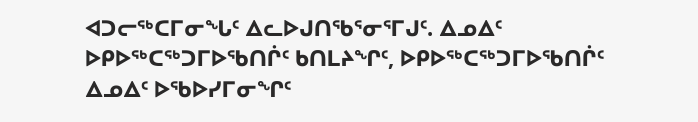ᐊᑐᓕᖅᑕᒥᓂᖓᑦ ᐃᓚᐅᒍᑎᖃᕐᓂᕐᒥᒍᑦ. ᐃᓄᐃᑦ ᐅᑭᐅᖅᑕᖅᑐᒥᐅᖃᑎᒌᑦ ᑲᑎᒪᔨᖏᑦ, ᐅᑭᐅᖅᑕᖅᑐᒥᐅᖃᑎᒌᑦ ᐃᓄᐃᑦ ᐅᖃᐅᓯᒥᓂᖏᑦ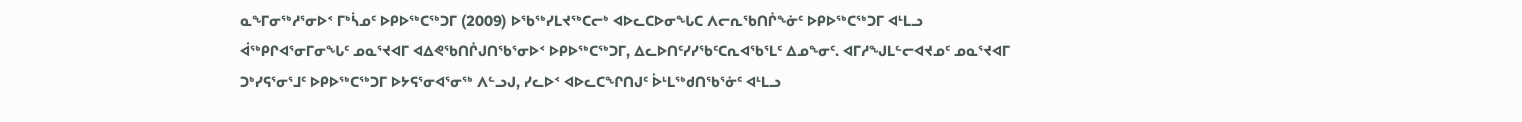ᓇᖕᒥᓂᖅᓱᕐᓂᐅᑉ ᒥᒃᓵᓄᑦ ᐅᑭᐅᖅᑕᖅᑐᒥ (2009) ᐅᖃᖅᓯᒪᔪᖅᑕᓕᒃ ᐊᐅᓚᑕᐅᓂᖓᑕ ᐱᓕᕆᖃᑎᒌᖕᓃᑦ ᐅᑭᐅᖅᑕᖅᑐᒥ ᐊᒻᒪᓗ ᐋᖅᑭᒋᐊᕐᓂᒥᓂᖓᑦ ᓄᓇᕐᔪᐊᒥ ᐊᐃᕙᖃᑎᒌᒍᑎᖃᕐᓂᐅᑉ ᐅᑭᐅᖅᑕᖅᑐᒥ, ᐃᓚᐅᑎᑦᓯᓯᖃᑦᑕᕆᐊᖃᕐᒪᑦ ᐃᓄᖕᓂᑦ. ᐊᒥᓱᖑᒪᓪᓕᐊᔪᓄᑦ ᓄᓇᕐᔪᐊᒥ ᑐᒃᓯᕋᕐᓂᕐᒧᑦ ᐅᑭᐅᖅᑕᖅᑐᒥ ᐅᔭᕋᕐᓂᐊᕐᓂᖅ ᐱᓪᓗᒍ, ᓯᓚᐅᑉ ᐊᐅᓚᑕᖏᑎᒍᑦ ᐆᒻᒪᖅᑯᑎᖃᕐᓃᑦ ᐊᒻᒪᓗ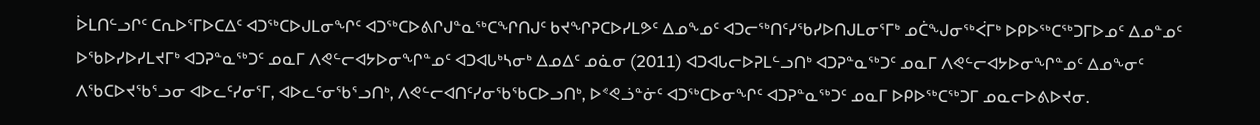ᐆᒪᑎᓪᓗᒋᑦ ᑕᕆᐅᕐᒥᐅᑕᐃᑦ ᐊᑐᖅᑕᐅᒍᒪᓂᖏᑦ ᐊᑐᖅᑕᐅᕕᒋᒍᓐᓇᖅᑕᖏᑎᒍᑦ ᑲᔪᖏᕈᑕᐅᓯᒪᕗᑦ ᐃᓄᖕᓄᑦ ᐊᑐᓕᖅᑎᑦᓯᖃᓯᐅᑎᒍᒪᓂᕐᒥᒃ ᓄᑖᖑᓂᖅᐹᒥᒃ ᐅᑭᐅᖅᑕᖅᑐᒥᐅᓄᑦ ᐃᓄᓐᓄᑦ ᐅᖃᐅᓯᐅᓯᒪᔪᒥᒃ ᐊᑐᕈᓐᓇᖅᑐᑦ ᓄᓇᒥ ᐱᕙᓪᓕᐊᔭᐅᓂᖏᓐᓄᑦ ᐊᑐᐊᒐᒃᓴᓂᒃ ᐃᓄᐃᑦ ᓄᓈᓂ (2011) ᐊᑐᐊᒐᓕᐅᕈᒪᓪᓗᑎᒃ ᐊᑐᕈᓐᓇᖅᑐᑦ ᓄᓇᒥ ᐱᕙᓪᓕᐊᔭᐅᓂᖏᓐᓄᑦ ᐃᓄᖕᓂᑦ ᐱᖃᑕᐅᔪᖃᕐᓗᓂ ᐊᐅᓚᑦᓯᓂᕐᒥ, ᐊᐅᓚᑦᓂᖃᕐᓗᑎᒃ, ᐱᕙᓪᓕᐊᑎᑦᓯᓂᖃᖃᑕᐅᓗᑎᒃ, ᐅᕝᕙᓘᓐᓃᑦ ᐊᑐᖅᑕᐅᓂᖏᑦ ᐊᑐᕈᓐᓇᖅᑐᑦ ᓄᓇᒥ ᐅᑭᐅᖅᑕᖅᑐᒥ ᓄᓇᓕᐅᕕᐅᔪᓂ.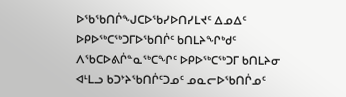ᐅᖃᖃᑎᒌᖑᑕᐅᖃᓯᐅᑎᓯᒪᔪᑦ ᐃᓄᐃᑦ ᐅᑭᐅᖅᑕᖅᑐᒥᐅᖃᑎᒌᑦ ᑲᑎᒪᔨᖏᒃᑯᑦ ᐱᖃᑕᐅᕕᒌᓐᓇᖅᑕᖏᑦ ᐅᑭᐅᖅᑕᖅᑐᒥ ᑲᑎᒪᔨᓂ ᐊᒻᒪᓗ ᑲᑐᔾᔨᖃᑎᒌᑦᑐᓄᑦ ᓄᓇᓕᐅᖃᑎᒌᓄᑦ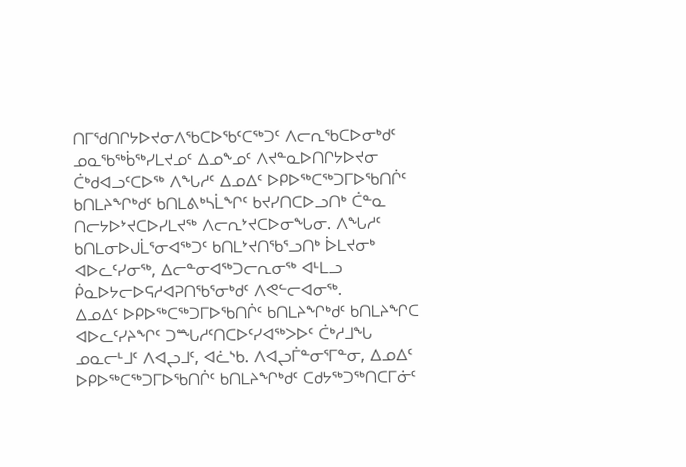ᑎᒥᖁᑎᒋᔭᐅᔪᓂᐱᖃᑕᐅᖃᑦᑕᖅᑐᑦ ᐱᓕᕆᖃᑕᐅᓂᒃᑯᑦ ᓄᓇᖃᖅᑳᖅᓯᒪᔪᓄᑦ ᐃᓄᖕᓄᑦ ᐱᔪᓐᓇᐅᑎᒋᔭᐅᔪᓂ ᑖᒃᑯᐊᓗᑦᑕᐅᖅ ᐱᖓᓱᑦ ᐃᓄᐃᑦ ᐅᑭᐅᖅᑕᖅᑐᒥᐅᖃᑎᒌᑦ ᑲᑎᒪᔨᖏᒃᑯᑦ ᑲᑎᒪᕕᒃᓴᒫᖏᑦ ᑲᔪᓯᑎᑕᐅᓗᑎᒃ ᑖᓐᓇ ᑎᓕᔭᐅᔾᔪᑕᐅᓯᒪᔪᖅ ᐱᓕᕆᔾᔪᑕᐅᓂᖓᓂ. ᐱᖓᓱᑦ ᑲᑎᒪᓂᐅᒍᒫᕐᓂᐊᖅᑐᑦ ᑲᑎᒪᔾᔪᑎᖃᕐᓗᑎᒃ ᐆᒪᔪᓂᒃ ᐊᐅᓚᑦᓯᓂᖅ, ᐃᓕᓐᓂᐊᖅᑐᓕᕆᓂᖅ ᐊᒻᒪᓗ ᑮᓇᐅᔭᓕᐅᕋᓱᐊᕈᑎᖃᕐᓂᒃᑯᑦ ᐱᕙᓪᓕᐊᓂᖅ.
ᐃᓄᐃᑦ ᐅᑭᐅᖅᑕᖅᑐᒥᐅᖃᑎᒌᑦ ᑲᑎᒪᔨᖏᒃᑯᑦ ᑲᑎᒪᔨᖏᑕ ᐊᐅᓚᑦᓯᔨᖏᑦ ᑐᙵᓱᑦᑎᑕᐅᑦᓯᐊᖅᐳᐅᑦ ᑖᒃᓱᒧᖓ ᓄᓇᓕᒻᒧᑦ ᐱᐊᖢᒧᑦ, ᐊᓛᔅᑲ. ᐱᐊᖢᒦᓐᓂᕐᒥᓐᓂ, ᐃᓄᐃᑦ ᐅᑭᐅᖅᑕᖅᑐᒥᐅᖃᑎᒌᑦ ᑲᑎᒪᔨᖏᒃᑯᑦ ᑕᑯᔭᖅᑐᖅᑎᑕᒥᓃᑦ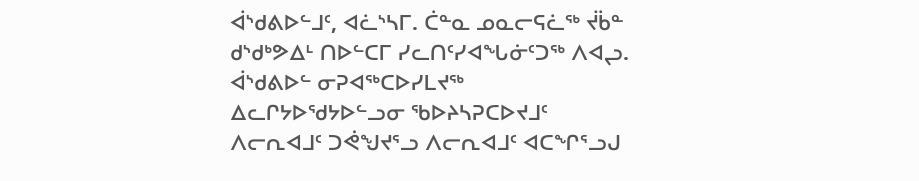ᐋᔅᑯᕕᐅᓪᒧᑦ, ᐊᓛᔅᓴᒥ. ᑖᓐᓇ ᓄᓇᓕᕋᓛᖅ ᔫᑳᓐ ᑯᔅᑯᒃᕗᐃᒻ ᑎᐅᓪᑕᒥ ᓯᓚᑎᑦᓯᐊᖓᓃᑦᑐᖅ ᐱᐊᖢ. ᐋᔅᑯᕕᐅᓪ ᓂᕈᐊᖅᑕᐅᓯᒪᔪᖅ ᐃᓚᒋᔭᐅᖁᔭᐅᓪᓗᓂ ᖃᐅᔨᓴᕈᑕᐅᔪᒧᑦ ᐱᓕᕆᐊᒧᑦ ᑐᕚᖑᔪᕐᓗ ᐱᓕᕆᐊᒧᑦ ᐊᑕᖏᕐᓗᒍ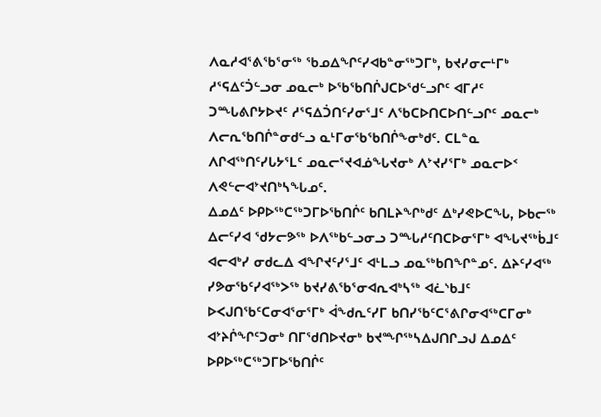ᐱᓇᓱᐊᕐᕕᖃᕐᓂᖅ ᖃᓄᐃᖏᑦᓯᐊᑲᓐᓂᖅᑐᒥᒃ, ᑲᔪᓯᓂᓕᒻᒥᒃ ᓱᕐᕋᐃᑦᑑᓪᓗᓂ ᓄᓇᓕᒃ ᐅᖃᖃᑎᒌᒍᑕᐅᖁᓪᓗᒋᑦ ᐊᒥᓱᑦ ᑐᙵᕕᒋᔭᐅᔪᑦ ᓱᕐᕋᐃᑑᑎᑦᓯᓂᕐᒧᑦ ᐱᖃᑕᐅᑎᑕᐅᑎᓪᓗᒋᑦ ᓄᓇᓕᒃ ᐱᓕᕆᖃᑎᒌᓐᓂᑯᓪᓗ ᓇᒻᒥᓂᖃᖃᑎᒌᖕᓂᒃᑯᑦ. ᑕᒪᓐᓇ ᐱᒋᐊᖅᑎᑦᓯᒐᔭᕐᒪᑦ ᓄᓇᓕᕐᔪᐊᓅᖓᔪᓂᒃ ᐱᔾᔪᓯᕐᒥᒃ ᓄᓇᓕᐅᑉ ᐱᕙᓪᓕᐊᔾᔪᑎᒃᓴᖓᓄᑦ.
ᐃᓄᐃᑦ ᐅᑭᐅᖅᑕᖅᑐᒥᐅᖃᑎᒌᑦ ᑲᑎᒪᔨᖏᒃᑯᑦ ᐃᒃᓯᕙᐅᑕᖓ, ᐅᑲᓕᖅ ᐃᓕᑦᓯᐊ ᖁᔭᓕᕗᖅ ᐅᐱᖅᑲᓪᓗᓂᓗ ᑐᙵᓱᑦᑎᑕᐅᓂᕐᒥᒃ ᐊᖓᔪᖅᑳᒧᑦ ᐊᓕᐊᒃᓯ ᓂᑯᓚᐃ ᐊᖏᔪᑦᓯᕐᒧᑦ ᐊᒻᒪᓗ ᓄᓇᖅᑲᑎᖏᓐᓄᑦ. ᐃᔨᑦᓯᐊᖅ ᓯᕗᓂᖃᑦᓯᐊᖅᐳᖅ ᑲᔪᓯᕕᖃᕐᓂᐊᕆᐊᒃᓴᖅ ᐊᓛᔅᑲᒧᑦ ᐅᐸᒍᑎᖃᑦᑕᓂᐊᕐᓂᕐᒥᒃ ᐋᖕᑯᕆᑦᓯᒥ ᑲᑎᓯᖃᑦᑕᕐᕕᒋᓂᐊᖅᑕᒥᓂᒃ ᐊᔾᔨᒌᖏᑦᑐᓂᒃ ᑎᒥᖁᑎᐅᔪᓂᒃ ᑲᔪᙱᖅᓴᐃᒍᑎᒋᓗᒍ ᐃᓄᐃᑦ ᐅᑭᐅᖅᑕᖅᑐᒥᐅᖃᑎᒌᑦ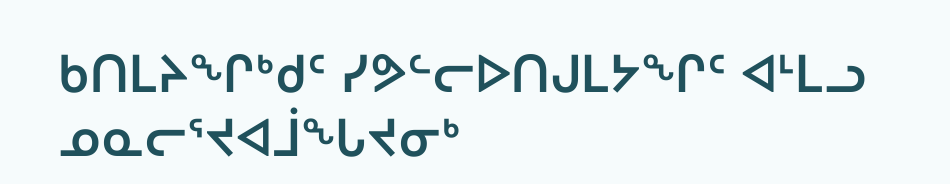ᑲᑎᒪᔨᖏᒃᑯᑦ ᓯᕗᓪᓕᐅᑎᒍᒪᔭᖏᑦ ᐊᒻᒪᓗ ᓄᓇᓕᕐᔪᐊᒨᖓᔪᓂᒃ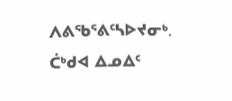ᐱᕕᖃᕐᕕᑦᓴᐅᔪᓂᒃ.
ᑖᒃᑯᐊ ᐃᓄᐃᑦ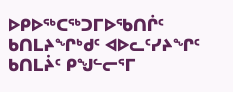ᐅᑭᐅᖅᑕᖅᑐᒥᐅᖃᑎᒌᑦ ᑲᑎᒪᔨᖏᒃᑯᑦ ᐊᐅᓚᑦᓯᔨᖏᑦ ᑲᑎᒪᔩᑦ ᑭᖑᓪᓕᕐᒥ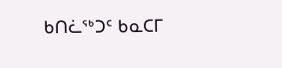ᑲᑎᓛᖅᑐᑦ ᑲᓇᑕᒥ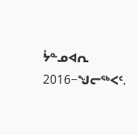ᔮᓐᓄᐊᕆ 2016−ᖑᓕᖅᐸᑦ.